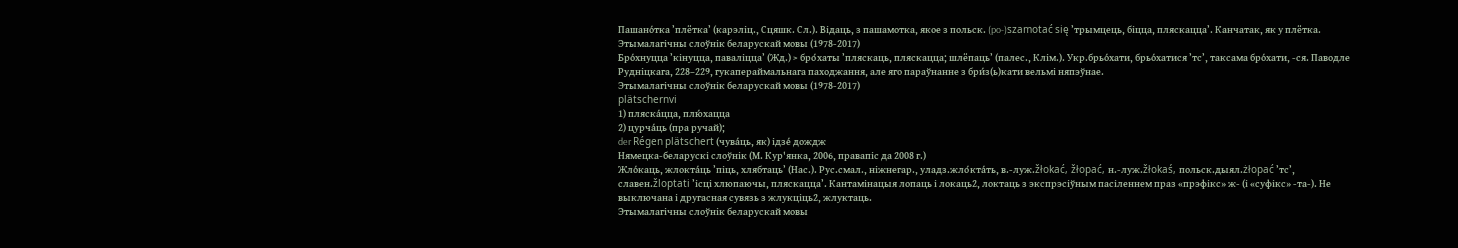Пашано́тка ’плётка’ (карэліц., Сцяшк. Сл.). Відаць, з пашамотка, якое з польск. (po‑)szamotać się ’трымцець, біцца, пляскацца’. Канчатак, як у плётка.
Этымалагічны слоўнік беларускай мовы (1978-2017)
Бро́хнуцца ’кінуцца, паваліцца’ (Жд.) > бро́хаты ’пляскаць, пляскацца; шлёпаць’ (палес., Клім.). Укр.брьо́хати, брьо́хатися ’тс’, таксама бро́хати, -ся. Паводле Рудніцкага, 228–229, гукапераймальнага паходжання, але яго параўнанне з бри́з(ь)кати вельмі няпэўнае.
Этымалагічны слоўнік беларускай мовы (1978-2017)
plätschernvi
1) пляска́цца, плю́хацца
2) цурча́ць (пра ручай);
der Régen plätschert (чува́ць, як) ідзе́ дождж
Нямецка-беларускі слоўнік (М. Кур'янка, 2006, правапіс да 2008 г.)
Жло́каць, жлокта́ць ’піць, хлябтаць’ (Нас.). Рус.смал., ніжнегар., уладз.жло́кта́ть, в.-луж.žłokać, žłopać, н.-луж.žłokaś, польск.дыял.żłopać ’тс’, славен.žloptati ’ісці хлюпаючы, пляскацца’. Кантамінацыя лопаць і локаць2, локтаць з экспрэсіўным пасіленнем праз «прэфікс» ж‑ (і «суфікс» ‑та‑). Не выключана і другасная сувязь з жлукціць2, жлуктаць.
Этымалагічны слоўнік беларускай мовы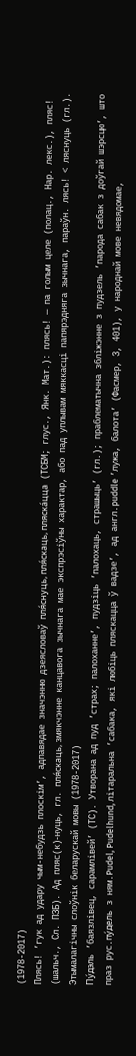(1978-2017)
Плясь! ’гук ад удару чым-небудзь плоскім’, адпавядае значэнню дзеясловаў пля́снуць, пля́скаць, пляска́цца (ТСБМ; глус., Янк. Мат.): плясь! — па голым целе (полац., Нар. лекс.), пляс! (шальч., Сл. ПЗБ). Ад пляс(к)‑нуць, гл. пля́скаць, змякчэнне канцавога зычнага мае экспрэсіўны характар, або пад уплывам мяккасці папярэдняга зычнага, параўн. лясь! < ляснуць (гл.).
Этымалагічны слоўнік беларускай мовы (1978-2017)
Пу́дэль ’баязлівец, сарамлівей’ (ТС). Утворана ад пуд ’страх; палоханне’, пудзіць ’палохаць, страшыць’ (гл.); праблематычна збліжэнне з пудзель ’парода сабак з доўгай шэрсцю’, што праз рус.пу́дель з ням.Pudel, Pudelhund, літаральна ’сабака, які любіць пляскацца ў вадзе’, ад англ.puddle ’лужа, балота’ (Фасмер, 3, 401), у народнай мове невядомае,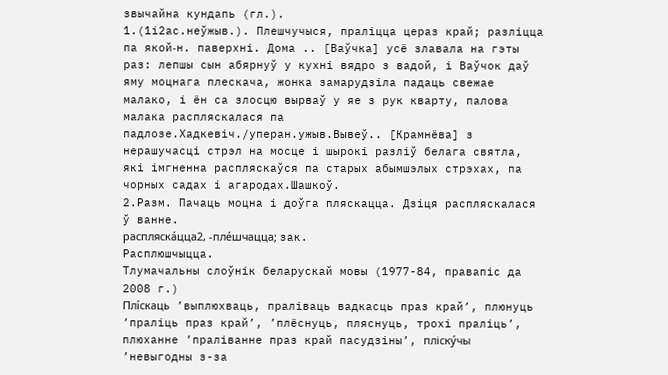звычайна кундапь (гл.).
1.(1і2ас.неўжыв.). Плешчучыся, праліцца цераз край; разліцца па якой‑н. паверхні. Дома .. [Ваўчка] усё злавала на гэты раз: лепшы сын абярнуў у кухні вядро з вадой, і Ваўчок даў яму моцнага плескача, жонка замарудзіла падаць свежае малако, і ён са злосцю вырваў у яе з рук кварту, палова малака распляскалася па падлозе.Хадкевіч./уперан.ужыв.Вывеў.. [Крамнёва] з нерашучасці стрэл на мосце і шырокі разліў белага святла, які імгненна распляскаўся па старых абымшэлых стрэхах, па чорных садах і агародах.Шашкоў.
2.Разм. Пачаць моцна і доўга пляскацца. Дзіця распляскалася ў ванне.
распляска́цца2, ‑пле́шчацца; зак.
Расплюшчыцца.
Тлумачальны слоўнік беларускай мовы (1977-84, правапіс да 2008 г.)
Плі́скаць ’выплюхваць, праліваць вадкасць праз край’, плюнуць ’праліць праз край’, ’плёснуць, пляснуць, трохі праліць’, плюханне ’праліванне праз край пасудзіны’, пліску́чы ’невыгодны з-за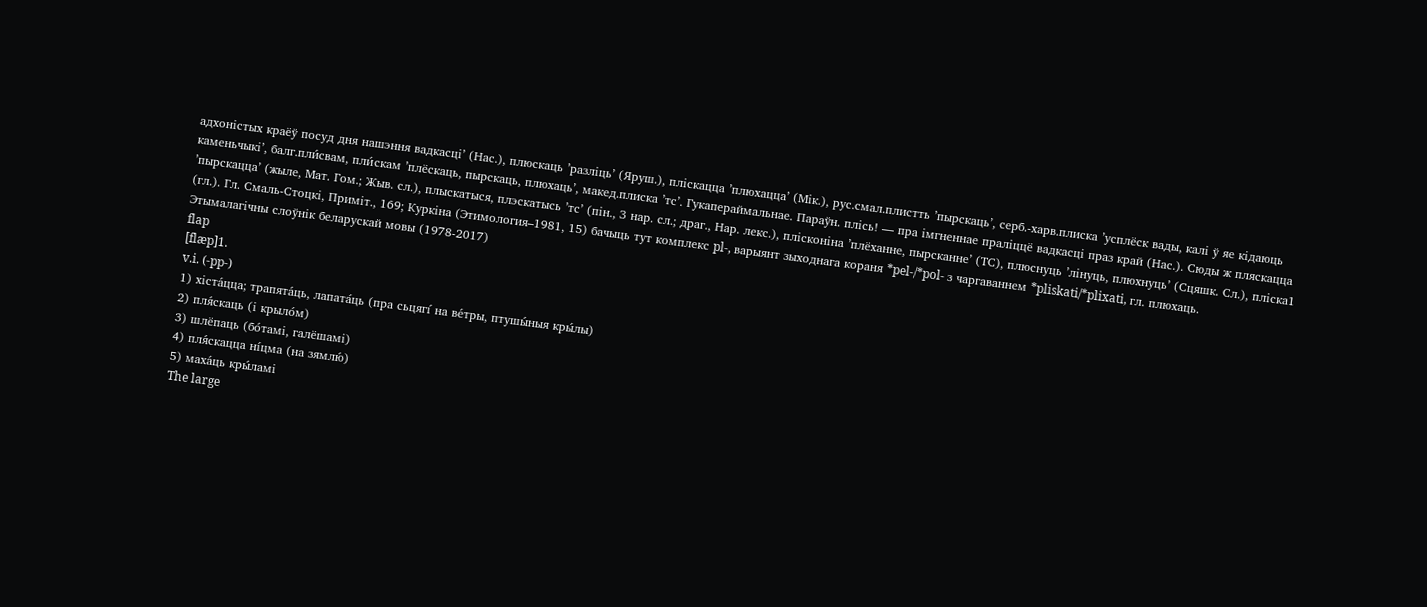адхоністых краёў посуд дня нашэння вадкасці’ (Нас.), плюскаць ’разліць’ (Яруш.), пліскацца ’плюхацца’ (Мік.), рус.смал.плистть ’пырскаць’, серб.-харв.плиска ’усплёск вады, калі ў яе кідаюць каменьчыкі’, балг.пли́свам, пли́скам ’плёскаць, пырскаць, плюхаць’, макед.плиска ’тс’. Гукапераймальнае. Параўн. плісь! — пра імгненнае праліццё вадкасці праз край (Нас.). Сюды ж пляскацца ’пырскацца’ (жыле, Мат. Гом.; Жыв. сл.), плыскатыся, плэскатысь ’тс’ (пін., З нар. сл.; драг., Нар. лекс.), плісконіна ’плёханне, пырсканне’ (ТС), плюснуць ’лінуць, плюхнуць’ (Сцяшк. Сл.), пліска1 (гл.). Гл. Смаль-Стоцкі, Приміт., 169; Куркіна (Этимология–1981, 15) бачыць тут комплекс pl-, варыянт зыходнага кораня *pel‑/*pol‑ з чаргаваннем *pliskati/*plixati, гл. плюхаць.
Этымалагічны слоўнік беларускай мовы (1978-2017)
flap
[flæp]1.
v.i. (-pp-)
1) хіста́цца; трапята́ць, лапата́ць (пра сьцягі́ на ве́тры, птушы́ныя кры́лы)
2) пля́скаць (і крыло́м)
3) шлёпаць (бо́тамі, галёшамі)
4) пля́скацца ні́цма (на зямлю́)
5) маха́ць кры́ламі
The large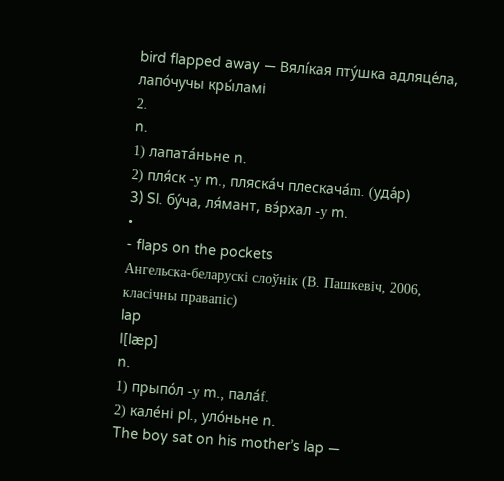bird flapped away — Вялі́кая пту́шка адляце́ла, лапо́чучы кры́ламі
2.
n.
1) лапата́ньне n.
2) пля́ск -у m., пляска́ч плескача́m. (уда́р)
3) Sl. бу́ча, ля́мант, вэ́рхал -у m.
•
- flaps on the pockets
Ангельска-беларускі слоўнік (В. Пашкевіч, 2006, класічны правапіс)
lap
I[læp]
n.
1) прыпо́л -у m., пала́f.
2) кале́ні pl., уло́ньне n.
The boy sat on his mother’s lap —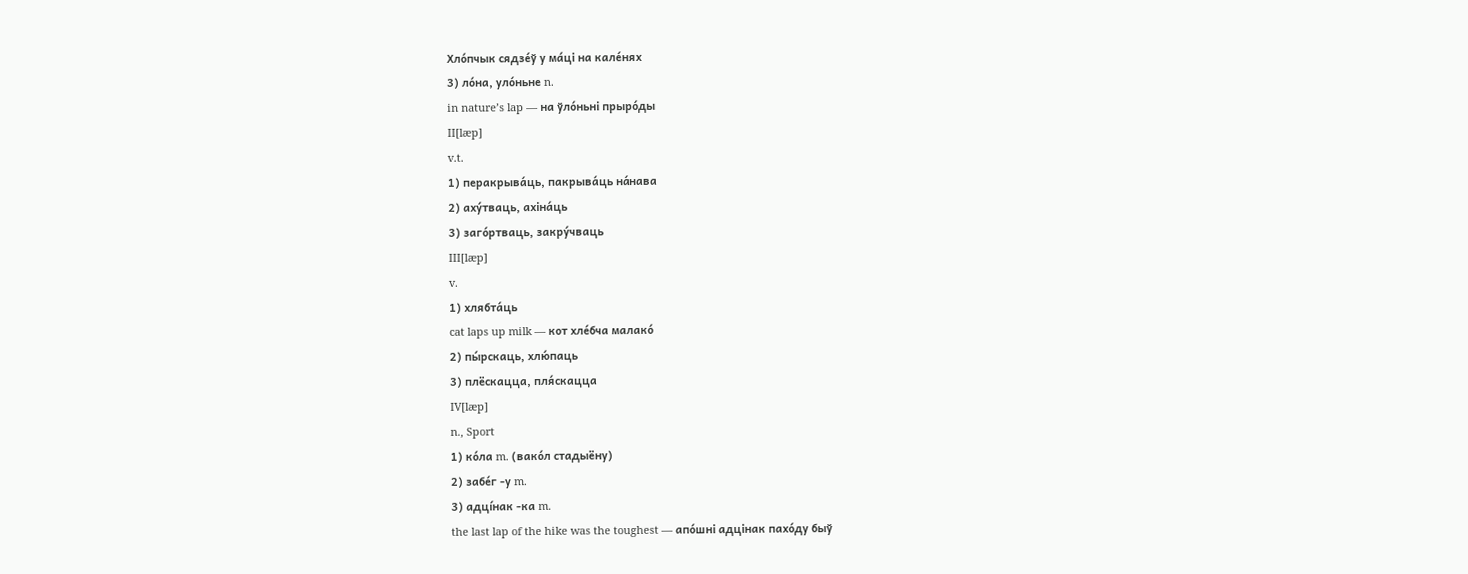Хло́пчык сядзе́ў у ма́ці на кале́нях
3) ло́на, уло́ньне n.
in nature’s lap — на ўло́ньні прыро́ды
II[læp]
v.t.
1) перакрыва́ць, пакрыва́ць на́нава
2) аху́тваць, ахіна́ць
3) заго́ртваць, закру́чваць
III[læp]
v.
1) хлябта́ць
cat laps up milk — кот хле́бча малако́
2) пы́рскаць, хлю́паць
3) плёскацца, пля́скацца
IV[læp]
n., Sport
1) ко́ла m. (вако́л стадыёну)
2) забе́г -у m.
3) адці́нак -ка m.
the last lap of the hike was the toughest — апо́шні адцінак пахо́ду быў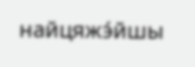найцяжэ́йшы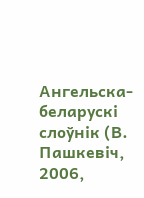Ангельска-беларускі слоўнік (В. Пашкевіч, 2006,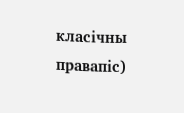класічны правапіс)